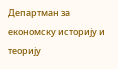Департман за економску историју и теорију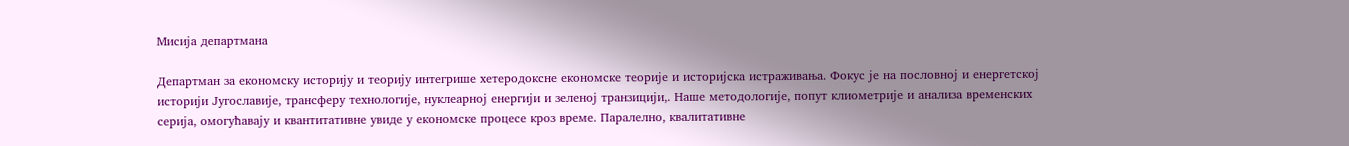Мисија департмана

Департман за економску историју и теорију интегрише хетеродоксне економске теорије и историјска истраживања. Фокус је на пословној и енергетској историји Југославије, трансферу технологије, нуклеарној енергији и зеленој транзицији,. Наше методологије, попут клиометрије и анализа временских серија, омогућавају и квантитативне увиде у економске процесе кроз време. Паралелно, квалитативне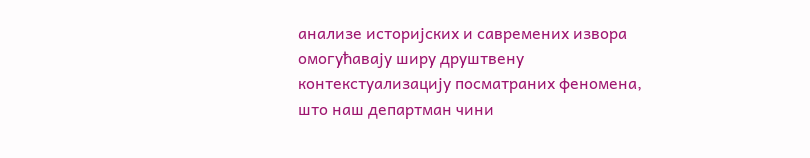анализе историјских и савремених извора омогућавају ширу друштвену контекстуализацију посматраних феномена, што наш департман чини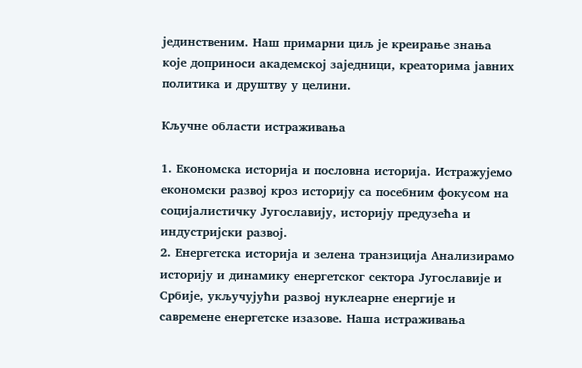јединственим. Наш примарни циљ је креирање знања које доприноси академској заједници, креаторима јавних политика и друштву у целини.

Кључне области истраживања

1. Економска историја и пословна историја. Истражујемо економски развој кроз историју са посебним фокусом на социјалистичку Југославију, историју предузећа и индустријски развој.
2. Енергетска историја и зелена транзиција Анализирамо историју и динамику енергетског сектора Југославије и Србије, укључујући развој нуклеарне енергије и савремене енергетске изазове. Наша истраживања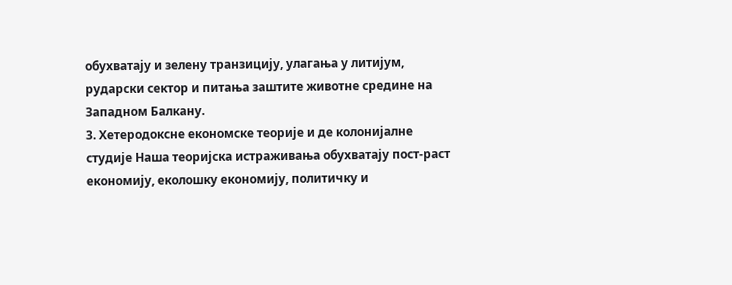обухватају и зелену транзицију, улагања у литијум, рударски сектор и питања заштите животне средине на Западном Балкану.
3. Хетеродоксне економске теорије и де колонијалне студије Наша теоријска истраживања обухватају пост-раст економију, еколошку економију, политичку и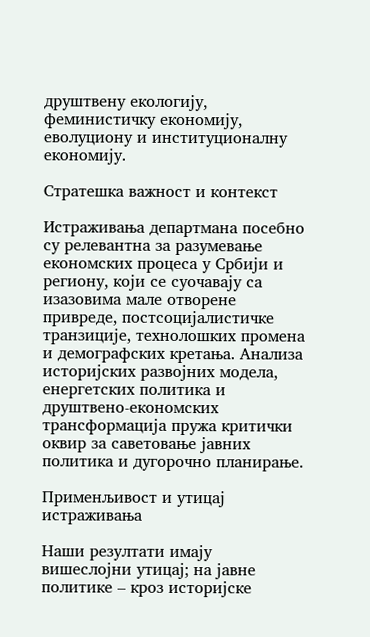друштвену екологију, феминистичку економију, еволуциону и институционалну економију.

Стратешка важност и контекст

Истраживања департмана посебно су релевантна за разумевање економских процеса у Србији и региону, који се суочавају са изазовима мале отворене привреде, постсоцијалистичке транзиције, технолошких промена и демографских кретања. Анализа историјских развојних модела, енергетских политика и друштвено-економских трансформација пружа критички оквир за саветовање јавних политика и дугорочно планирање.

Применљивост и утицај истраживања

Наши резултати имају вишеслојни утицај; на јавне политике – кроз историјске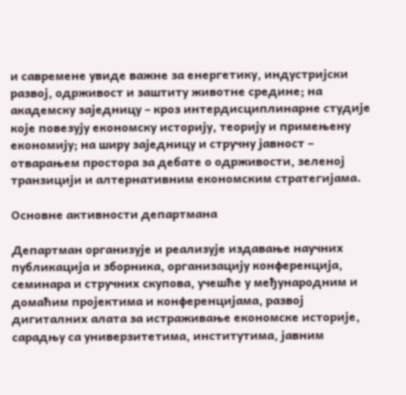и савремене увиде важне за енергетику, индустријски развој, одрживост и заштиту животне средине; на академску заједницу – кроз интердисциплинарне студије које повезују економску историју, теорију и примењену економију; на ширу заједницу и стручну јавност – отварањем простора за дебате о одрживости, зеленој транзицији и алтернативним економским стратегијама.

Основне активности департмана

Департман организује и реализује издавање научних публикација и зборника, организацију конференција, семинара и стручних скупова, учешће у међународним и домаћим пројектима и конференцијама, развој дигиталних алата за истраживање економске историје, сарадњу са универзитетима, институтима, јавним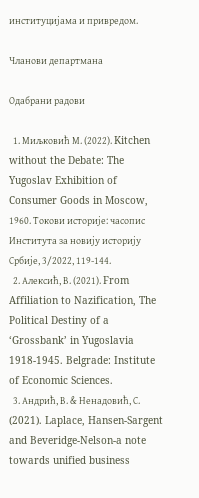институцијама и привредом.

Чланови департмана

Одабрани радови

  1. Миљковић М. (2022). Kitchen without the Debate: The Yugoslav Exhibition of Consumer Goods in Moscow, 1960. Токови историје: часопис Института за новију историју Србије, 3/2022, 119-144.
  2. Алексић, В. (2021). From Affiliation to Nazification, The Political Destiny of a ‘Grossbank’ in Yugoslavia 1918-1945. Belgrade: Institute of Economic Sciences.
  3. Андрић, В. & Ненадовић, С. (2021). Laplace, Hansen-Sargent and Beveridge-Nelson-a note towards unified business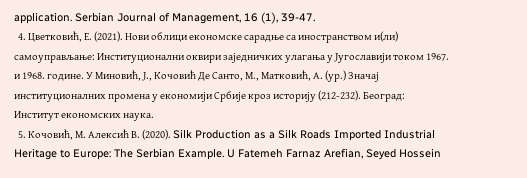application. Serbian Journal of Management, 16 (1), 39-47.
  4. Цветковић, Е. (2021). Нови облици економске сарадње са иностранством и(ли) самоуправљање: Институционални оквири заједничких улагања у Југославији током 1967. и 1968. године. У Миновић, Ј., Кочовић Де Санто, М., Матковић, А. (ур.) Значај институционалних промена у економији Србије кроз историју (212-232). Београд: Институт економских наука.
  5. Кочовић, М. Алексић В. (2020). Silk Production as a Silk Roads Imported Industrial Heritage to Europe: The Serbian Example. U Fatemeh Farnaz Arefian, Seyed Hossein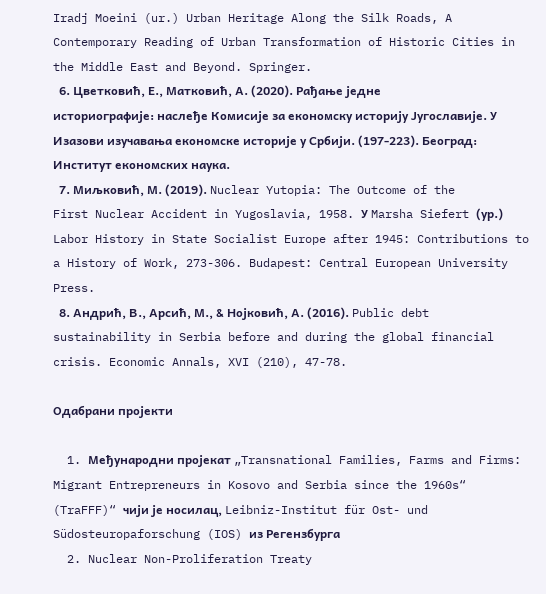Iradj Moeini (ur.) Urban Heritage Along the Silk Roads, A Contemporary Reading of Urban Transformation of Historic Cities in the Middle East and Beyond. Springer.
  6. Цветковић, Е., Матковић, А. (2020). Рађање једне историографије: наслеђе Комисије за економску историју Југославије. У Изазови изучавања економске историје у Србији. (197-223). Београд: Институт економских наука.
  7. Миљковић, М. (2019). Nuclear Yutopia: The Outcome of the First Nuclear Accident in Yugoslavia, 1958. У Marsha Siefert (ур.) Labor History in State Socialist Europe after 1945: Contributions to a History of Work, 273-306. Budapest: Central European University Press.
  8. Андрић, В., Арсић, М., & Нојковић, А. (2016). Public debt sustainability in Serbia before and during the global financial crisis. Economic Annals, XVI (210), 47-78.

Одабрани пројекти

  1. Mеђународни пројекат „Transnational Families, Farms and Firms: Migrant Entrepreneurs in Kosovo and Serbia since the 1960s“ (TraFFF)“ чији је носилац, Leibniz-Institut für Ost- und Südosteuropaforschung (IOS) из Регензбурга
  2. Nuclear Non-Proliferation Treaty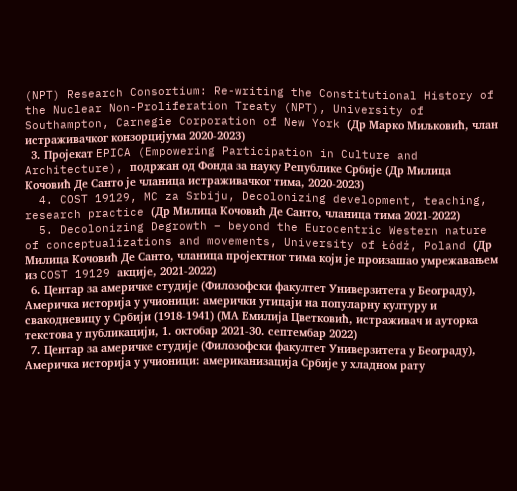(NPT) Research Consortium: Re-writing the Constitutional History of the Nuclear Non-Proliferation Treaty (NPT), University of Southampton, Carnegie Corporation of New York (Др Марко Миљковић, члан истраживачког конзорцијума 2020-2023)
  3. Пројекат EPICA (Empowering Participation in Culture and Architecture), подржан од Фонда за науку Републике Србије (Др Милица Кочовић Де Санто је чланица истраживачког тима, 2020-2023)
  4. COST 19129, MC za Srbiju, Decolonizing development, teaching, research practice (Др Милица Кочовић Де Санто, чланица тима 2021-2022)
  5. Decolonizing Degrowth – beyond the Eurocentric Western nature of conceptualizations and movements, University of Łódź, Poland (Др Милица Кочовић Де Санто, чланица пројектног тима који је произашао умрежавањем из COST 19129 акције, 2021-2022)
  6. Центар за америчке студије (Филозофски факултет Универзитета у Београду), Америчка историја у учионици: амерички утицаји на популарну културу и свакодневицу у Србији (1918-1941) (МА Емилија Цветковић, истраживач и ауторка текстова у публикацији, 1. октобар 2021-30. септембар 2022)
  7. Центар за америчке студије (Филозофски факултет Универзитета у Београду), Америчка историја у учионици: aмериканизација Србије у хладном рату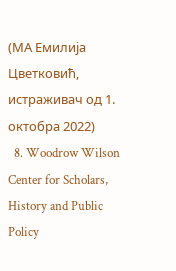(МА Емилија Цветковић, истраживач од 1. октобра 2022)
  8. Woodrow Wilson Center for Scholars, History and Public Policy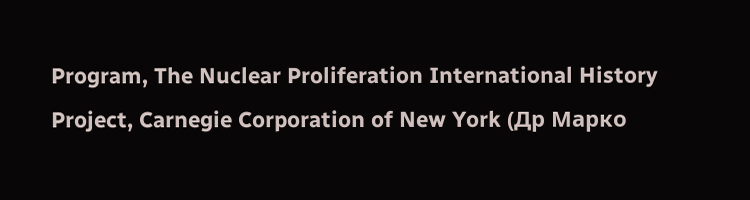Program, The Nuclear Proliferation International History Project, Carnegie Corporation of New York (Др Марко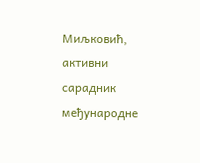Миљковић, активни сарадник међународне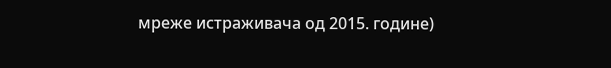мреже истраживача од 2015. године)